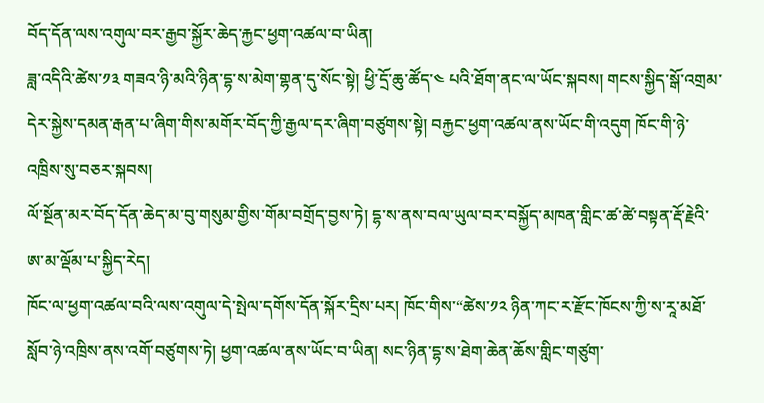བོད་དོན་ལས་འགུལ་བར་རྒྱབ་སྐྱོར་ཆེད་རྐྱང་ཕྱག་འཚལ་བ་ཡིན།
ཟླ་འདིའི་ཚེས་༡༣ གཟའ་ཉི་མའི་ཉིན་དྷ་ས་མེག་གྷན་དུ་སོང་སྟེ། ཕྱི་དྲོ་ཆུ་ཚོད་༤ པའི་ཐོག་ནང་ལ་ཡོང་སྐབས། གངས་སྐྱིད་སྒོ་འགྲམ་དེར་སྐྱེས་དམན་རྒན་པ་ཞིག་གིས་མགོར་བོད་ཀྱི་རྒྱལ་དར་ཞིག་བཙུགས་སྟེ། བརྐྱང་ཕྱག་འཚལ་ནས་ཡོང་གི་འདུག ཁོང་གི་ཉེ་འཁྲིས་སུ་བཅར་སྐབས།
ལོ་སྔོན་མར་བོད་དོན་ཆེད་མ་བུ་གསུམ་གྱིས་གོམ་བགྲོད་བྱས་ཏེ། དྷ་ས་ནས་བལ་ཡུལ་བར་བསྐྱོད་མཁན་གླིང་ཚ་ཚེ་བསྟན་རྡོ་རྗེའི་ཨ་མ་ལྡོམ་པ་སྐྱིད་རེད།
ཁོང་ལ་ཕྱག་འཚལ་བའི་ལས་འགུལ་དེ་སྤེལ་དགོས་དོན་སྐོར་དྲིས་པར། ཁོང་གིས་“ཚེས་༡༢ ཉིན་ཀང་ར་རྫོང་ཁོངས་ཀྱི་ས་རཱ་མཐོ་སློབ་ཉེ་འཁྲིས་ནས་འགོ་བཙུགས་ཏེ། ཕྱག་འཚལ་ནས་ཡོང་བ་ཡིན། སང་ཉིན་དྷ་ས་ཐེག་ཆེན་ཆོས་གླིང་གཙུག་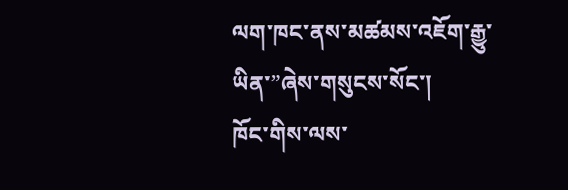ལག་ཁང་ནས་མཚམས་འཇོག་རྒྱུ་ཡིན་”ཞེས་གསུངས་སོང་།
ཁོང་གིས་ལས་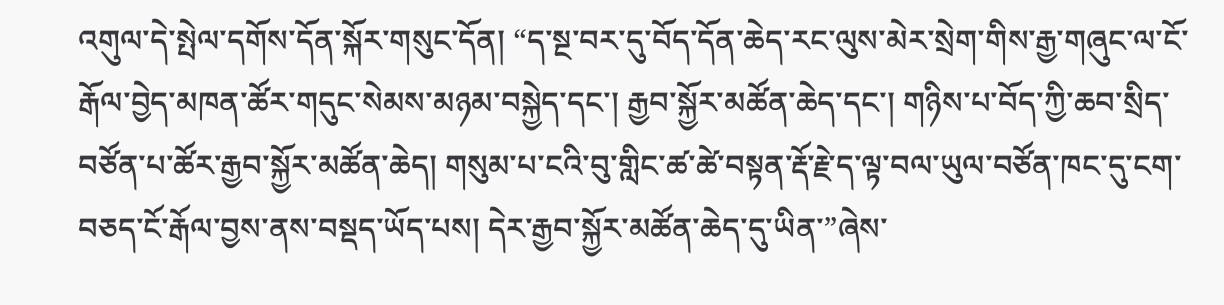འགུལ་དེ་སྤེལ་དགོས་དོན་སྐོར་གསུང་དོན། “ད་སྔ་བར་དུ་བོད་དོན་ཆེད་རང་ལུས་མེར་སྲེག་གིས་རྒྱ་གཞུང་ལ་ངོ་རྒོལ་བྱེད་མཁན་ཚོར་གདུང་སེམས་མཉམ་བསྐྱེད་དང་། རྒྱབ་སྐྱོར་མཚོན་ཆེད་དང་། གཉིས་པ་བོད་ཀྱི་ཆབ་སྲིད་བཙོན་པ་ཚོར་རྒྱབ་སྐྱོར་མཚོན་ཆེད། གསུམ་པ་ངའི་བུ་གླིང་ཚ་ཚེ་བསྟན་རྡོ་རྗེ་ད་ལྟ་བལ་ཡུལ་བཙོན་ཁང་དུ་ངག་བཅད་ངོ་རྒོལ་བྱས་ནས་བསྡད་ཡོད་པས། དེར་རྒྱབ་སྐྱོར་མཚོན་ཆེད་དུ་ཡིན་”ཞེས་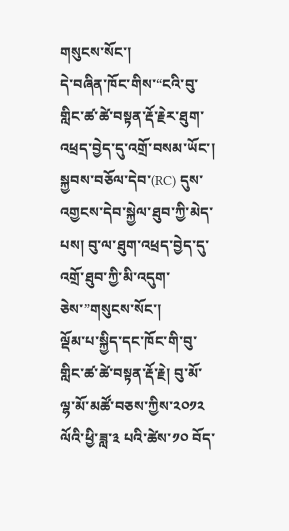གསུངས་སོང་།
དེ་བཞིན་ཁོང་གིས་“ངའི་བུ་གླིང་ཚ་ཚེ་བསྟན་རྡོ་རྗེར་ཐུག་འཕྲད་བྱེད་དུ་འགྲོ་བསམ་ཡོང་། སྐྱབས་བཅོལ་དེབ་(RC) དུས་འགྱངས་དེབ་སྐྱེལ་ཐུབ་ཀྱི་མེད་པས། བུ་ལ་ཐུག་འཕྲད་བྱེད་དུ་འགྲོ་ཐུབ་ཀྱི་མི་འདུག་ཅེས་”གསུངས་སོང་།
ལྡོམ་པ་སྐྱིད་དང་ཁོང་གི་བུ་གླིང་ཚ་ཚེ་བསྟན་རྡོ་རྗེ། བུ་མོ་ལྷ་མོ་མཚོ་བཅས་ཀྱིས་༢༠༡༢ ལོའི་ཕྱི་ཟླ་༣ པའི་ཚེས་༡༠ བོད་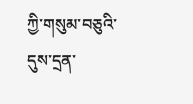ཀྱི་གསུམ་བཅུའི་དུས་དྲན་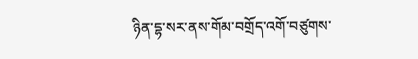ཉིན་དྷ་སར་ནས་གོམ་བགྲོད་འགོ་བཙུགས་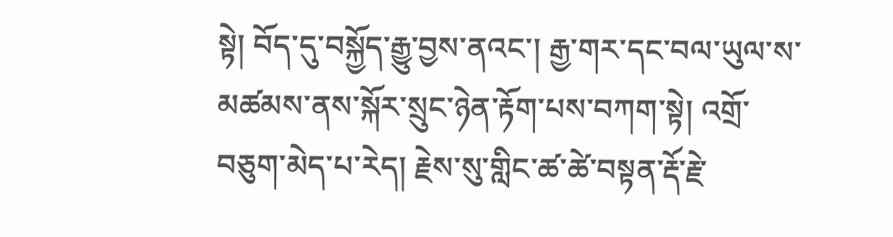སྟེ། བོད་དུ་བསྐྱོད་རྒྱུ་བྱས་ནའང་། རྒྱ་གར་དང་བལ་ཡུལ་ས་མཚམས་ནས་སྐོར་སྲུང་ཉེན་རྟོག་པས་བཀག་སྟེ། འགྲོ་བཅུག་མེད་པ་རེད། རྗེས་སུ་གླིང་ཚ་ཚེ་བསྟན་རྡོ་རྗེ་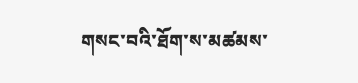གསང་བའི་ཐོག་ས་མཚམས་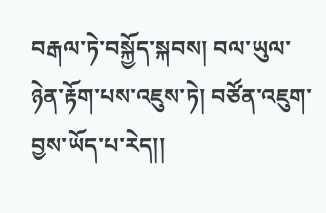བརྒལ་ཏེ་བསྐྱོད་སྐབས། བལ་ཡུལ་ཉེན་རྟོག་པས་འཇུས་ཏེ། བཙོན་འཇུག་བྱས་ཡོད་པ་རེད།།